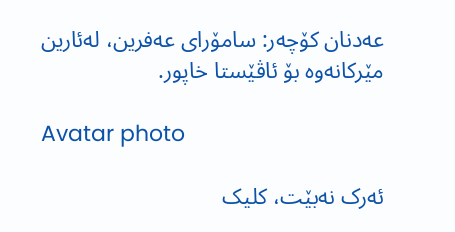عه‌دنان كۆچه‌ر: سامۆرای عه‌فرین، له‌ئارین مێركانه‌وه‌ بۆ ئاڤێستا خاپور.

Avatar photo

ئەرک نەبێت، کلیک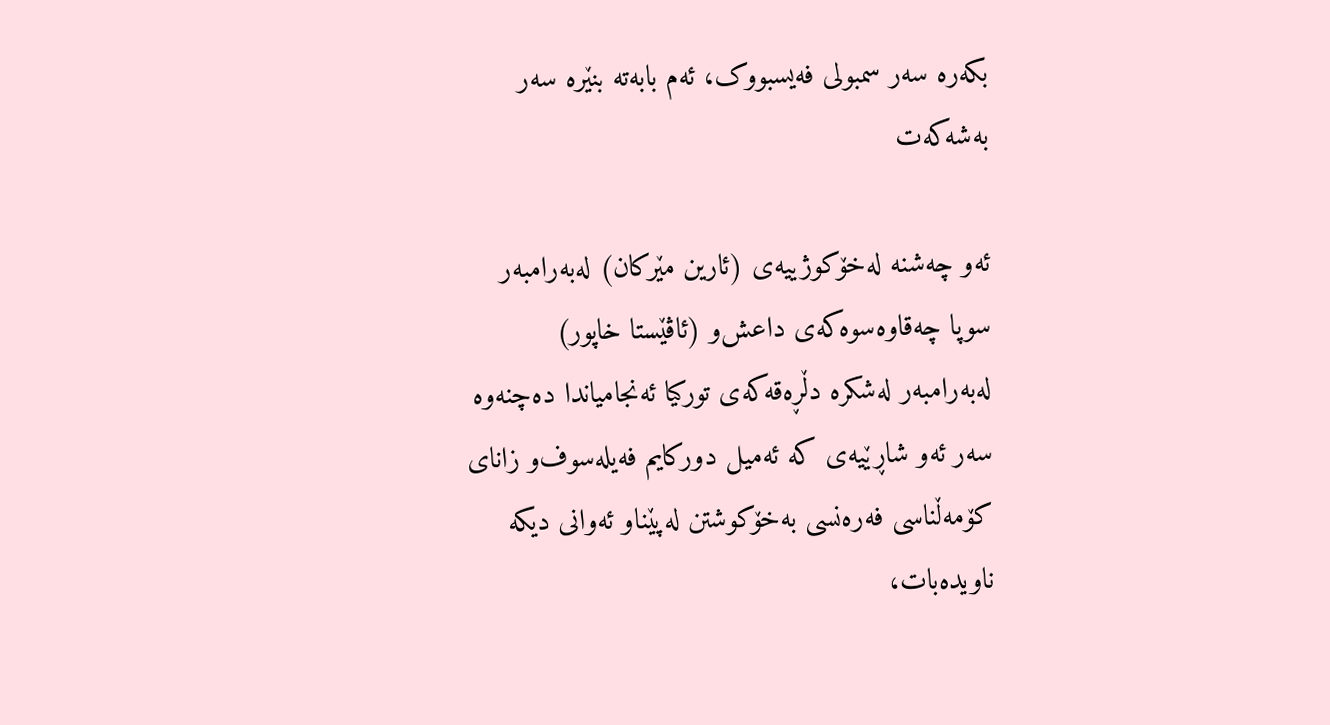بکەرە سەر سمبولی فەیسبووک، ئەم بابەتە بنێرە سەر بەشەکەت

ئه‌و چه‌شنه‌ له‌خۆكوژییه‌ى (ئارین مێركان) له‌به‌رامبه‌ر سوپا چه‌قاوه‌سوه‌كه‌ى داعش‌و (ئاڤێستا خاپور) له‌به‌رامبه‌ر له‌شكره‌ دڵڕه‌قه‌كه‌ى توركیا ئه‌نجامیاندا ده‌چنه‌وه‌ سه‌ر ئه‌و شاڕێیه‌ى كه‌ ئه‌میل دوركایم فه‌یله‌سوف‌و زاناى كۆمه‌ڵناسى فه‌ره‌نسی به‌خۆكوشتن له‌پێناو ئه‌وانى دیكه‌ ناویده‌بات،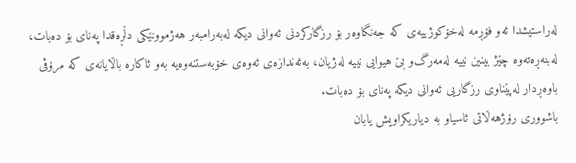له‌راستیشدا ئه‌و فۆڕمه‌ له‌خۆكوژییه‌ى كه‌ جه‌نگاوه‌ر بۆ رزگاركردنى ئه‌وانى دیكه‌ له‌به‌رامبه‌ر هه‌ژموونێكى دڵڕه‌قدا په‌ناى بۆ ده‌بات، له‌بنه‌ڕه‌ته‌وه‌ چێژ بینین نییه‌ له‌مه‌رگ‌و بێ هیوایی نییه‌ له‌ژیان، به‌ئه‌ندازه‌ى ئه‌وه‌ى خۆبه‌ستنه‌وه‌یه‌ به‌و ئاكاره‌ باڵایانه‌ى كه‌ مرۆڤی باوه‌ڕدار له‌پێناوى رزگاریی ئه‌وانى دیكه‌ په‌ناى بۆ ده‌بات.
باشوورى رۆژهه‌ڵاتى ئاسیاو به‌ دیاریكراویش یابان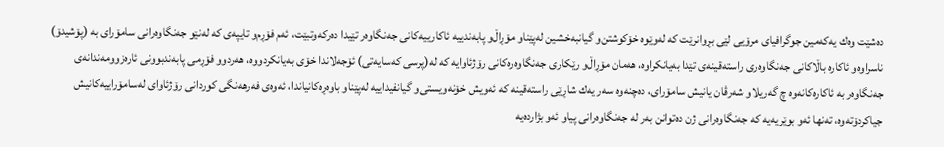ده‌شێت وه‌ك یه‌كه‌مین جوگرافیای مرۆیی لێی بڕوانرێت كه‌ له‌وێوه‌ خۆكوشتن‌و گیانبه‌خشین له‌پێناو مۆڕاڵ‌و پابه‌ندییه‌ ئاكارییه‌كانى جه‌نگاوه‌ر تێیدا ده‌ركه‌وتبێت، ئه‌م فۆڕم‌و تایپه‌ى كه‌ له‌نێو جه‌نگاوه‌رانى سامۆراى به‌ (پۆشیدۆ) ناسراوه‌و ئاكاره‌ باڵاكانى جه‌نگاوه‌رى راسته‌قینه‌ى تێدا به‌یانكراوه‌، هه‌مان مۆڕاڵ‌و رێكاری جه‌نگاوه‌ره‌كانى رۆژئاوایه‌ كه‌ له‌(پرسی كه‌سایه‌تى) ئۆجه‌لاندا خۆى به‌یانكردووه‌، هه‌ردوو فۆڕمى پابه‌ندبوونى ئاره‌زوومه‌ندانه‌ى جه‌نگاوه‌ر به‌ ئاكاره‌كانه‌وه‌ چ گه‌ریلا‌و شه‌رڤان یانیش سامۆراى، ده‌چنه‌وه‌ سه‌ر یه‌ك شاڕێی راسته‌قینه‌ كه‌ ئه‌ویش خۆنه‌ویستى‌و گیانفیداییه‌ له‌پێناو باوه‌ڕه‌كانیاندا، ئه‌وه‌ى فه‌رهه‌نگی كوردانى رۆژئاوای له‌سامۆراییه‌كانیش جیاكردۆته‌وه‌، ته‌نها ئه‌و بوێریه‌یه‌ كه‌ جه‌نگاوه‌رانى ژن ده‌توانن به‌ر له‌ جه‌نگاوه‌رانى پیاو ئه‌و بژارده‌یه‌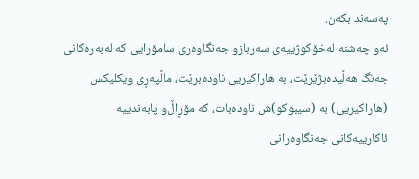په‌سه‌ند بكه‌ن.
ئه‌و چه‌شنه‌ له‌خۆكوژییه‌ى سه‌ربازو جه‌نگاوه‌رى سامۆرایی كه‌ له‌به‌ره‌كانى جه‌نگ هه‌ڵیده‌بژێرێت، به‌ هاراكیریی ناوده‌برێت، ماڵپه‌ڕى ویكلیكس (هاراكیریی) به‌ (سیبوكو)ش ناوده‌بات، كه‌ مۆڕاڵ‌و پابه‌ندییه‌ ئاكارییه‌كانى جه‌نگاوه‌رانى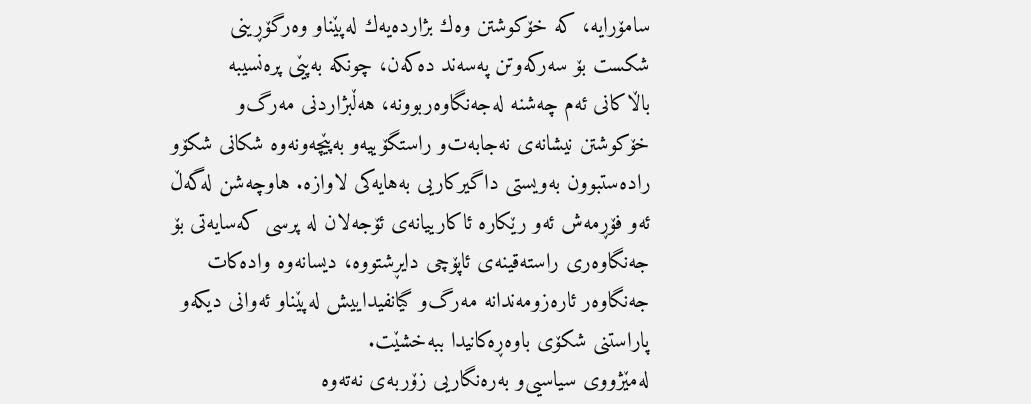سامۆرایه‌، كه‌ خۆكوشتن وه‌ك بژارده‌یه‌ك له‌پێناو وه‌رگۆڕینى شكست بۆ سه‌ركه‌وتن په‌سه‌ند ده‌كه‌ن، چونكه‌ به‌پێی پره‌نسیبه‌ باڵاكانى ئه‌م چه‌شنه‌ له‌جه‌نگاوه‌ربوونه‌، هه‌ڵبژاردنى مه‌رگ‌و خۆكوشتن نیشانه‌ى نه‌جابه‌ت‌و راستگۆییه‌و به‌پێچه‌ونه‌وه‌ شكانى شكۆو راده‌ستبوون به‌ویستى داگیركاریی به‌هایه‌كى لاوازه‌. هاوچه‌شن له‌گه‌ڵ ئه‌و فۆڕمه‌ش ئه‌و رێكاره‌ ئاكارییانه‌ى ئۆجه‌لان له‌ پرسی كه‌سایه‌تى بۆ جه‌نگاوه‌رى راسته‌قینه‌ى ئاپۆچی دایڕشتووه‌، دیسانه‌وه‌ واده‌كات جه‌نگاوه‌ر ئاره‌زومه‌ندانه‌ مه‌رگ‌و گیانفیداییش له‌پێناو ئه‌وانى دیكه‌و پاراستنى شكۆى باوه‌ڕه‌كانیدا ببه‌خشێت.
له‌مێژووى سیاسیی‌و به‌ره‌نگاریی زۆربه‌ى نه‌ته‌وه‌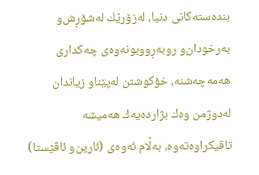بنده‌سته‌كانى دنیا، له‌زۆرێك له‌شۆڕش‌و به‌رخودان‌و روبه‌ڕووبونه‌وه‌ى چه‌كدارى هه‌مه‌چه‌شنه‌، خۆكوشتن له‌پێناو زیاندان له‌دوژمن وه‌ك بژارده‌یه‌ك هه‌میشه‌ تاقیكراوه‌ته‌وه‌، به‌ڵام ئه‌وه‌ى (ئارین‌و ئاڤێستا)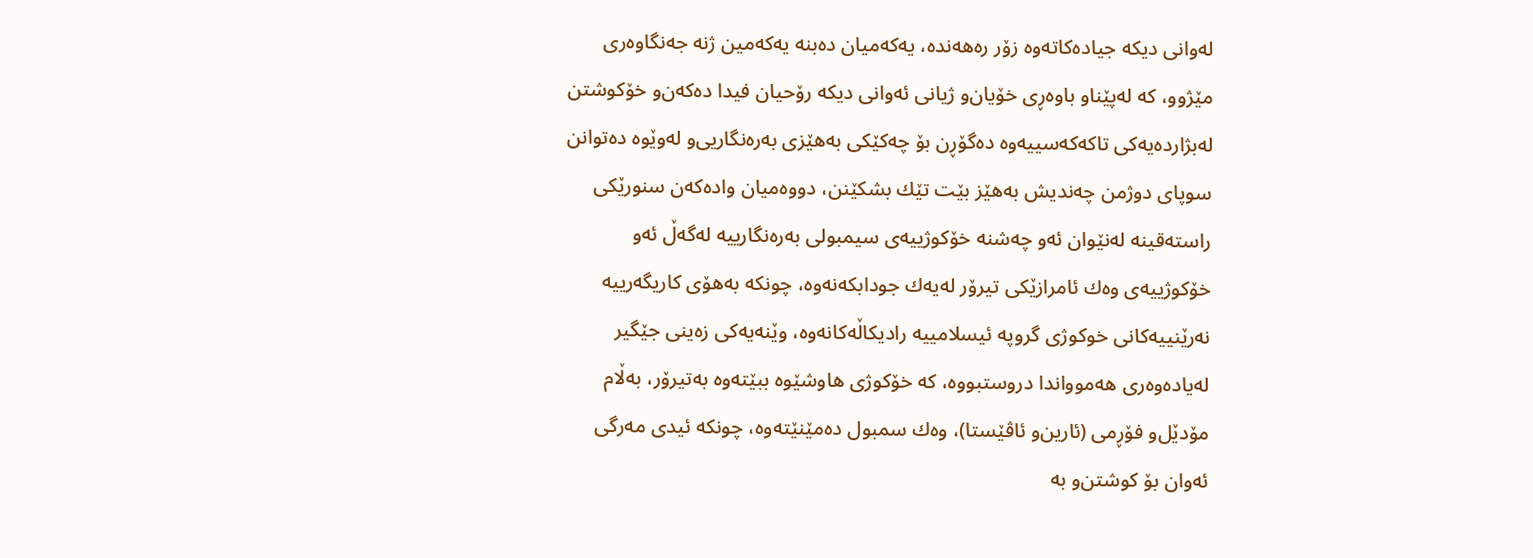له‌وانى دیكه‌ جیاده‌كاته‌وه‌ زۆر ره‌هه‌نده‌، یه‌كه‌میان ده‌بنه‌ یه‌كه‌مین ژنه‌ جه‌نگاوه‌رى مێژوو، كه‌ له‌پێناو باوه‌ڕى خۆیان‌و ژیانى ئه‌وانى دیكه‌ رۆحیان فیدا ده‌كه‌ن‌و خۆكوشتن له‌بژارده‌یه‌كى تاكه‌كه‌سییه‌وه‌ ده‌گۆڕن بۆ چه‌كێكى به‌هێزى به‌ره‌نگاریی‌و له‌وێوه‌ ده‌توانن سوپاى دوژمن چه‌ندیش به‌هێز بێت تێك بشكێنن، دووه‌میان واده‌كه‌ن سنورێكى راسته‌قینه‌ له‌نێوان ئه‌و چه‌شنه‌ خۆكوژییه‌ى سیمبولى به‌ره‌نگارییه‌ له‌گه‌ڵ ئه‌و خۆكوژییه‌ى وه‌ك ئامرازێكى تیرۆر له‌یه‌ك جودابكه‌نه‌وه‌، چونكه‌ به‌هۆى كاریگه‌رییه‌ نه‌رێنییه‌كانى خوكوژى گروپه‌ ئیسلامییه‌ رادیكاڵه‌كانه‌وه‌، وێنه‌یه‌كى زه‌ینى جێگیر له‌یاده‌وه‌رى هه‌موواندا دروستبووه‌، كه‌ خۆكوژى هاوشێوه‌ ببێته‌وه‌ به‌تیرۆر، به‌ڵام مۆدێل‌و فۆڕمى (ئارین‌و ئاڤێستا)، وه‌ك سمبول ده‌مێنێته‌وه‌، چونكه‌ ئیدى مه‌رگى ئه‌وان بۆ كوشتن‌و به‌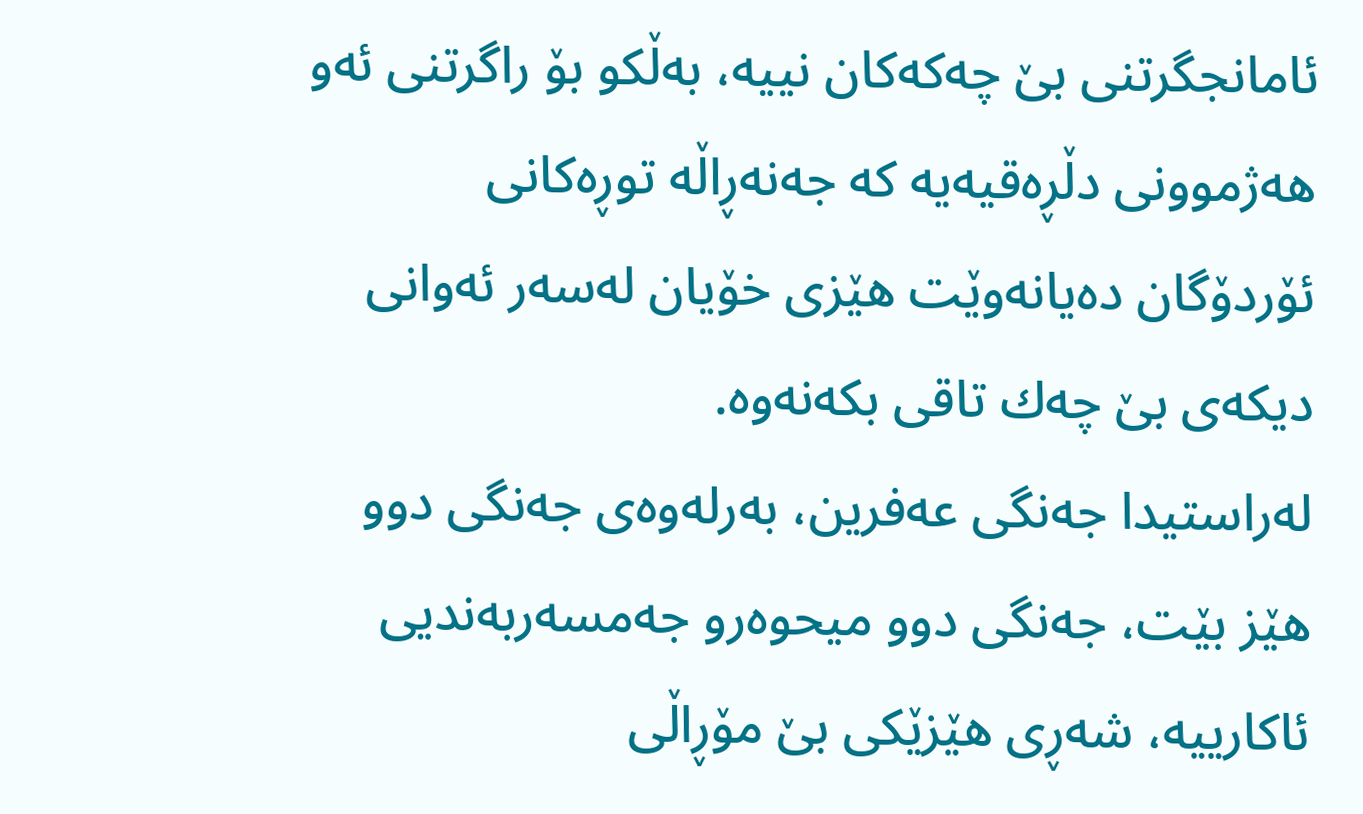ئامانجگرتنى بێ چه‌كه‌كان نییه‌، به‌ڵكو بۆ راگرتنى ئه‌و هه‌ژموونى دڵڕه‌قیه‌یه‌ كه‌ جه‌نه‌ڕاڵه‌ توڕه‌كانى ئۆردۆگان ده‌یانه‌وێت هێزی خۆیان له‌سه‌ر ئه‌وانى دیكه‌ى بێ چه‌ك تاقی بكه‌نه‌وه‌.
له‌راستیدا جه‌نگى عه‌فرین، به‌رله‌وه‌ى جه‌نگى دوو هێز بێت، جه‌نگى دوو میحوه‌رو جه‌مسه‌ربه‌ندیی ئاكارییه‌، شه‌ڕى هێزێكى بێ مۆڕاڵى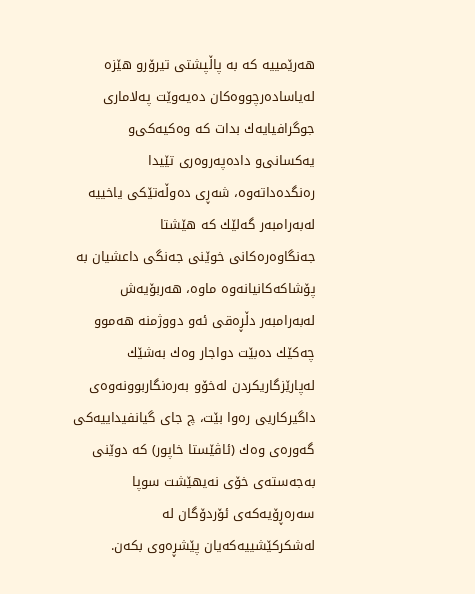هه‌رێمییه‌ كه‌ به‌ پاڵپشتى تیرۆر‌و هێزه‌ له‌یاساده‌رچووه‌كان ده‌یه‌وێت په‌لامارى جوگرافیایه‌ك بدات كه‌ وه‌كیه‌كى‌و یه‌كسانى‌و داده‌په‌روه‌رى تێیدا ره‌نگده‌داته‌وه‌، شه‌ڕى ده‌وڵه‌تێكى یاخییه‌ له‌به‌رامبه‌ر گه‌لێك كه‌ هێشتا جه‌نگاوه‌ره‌كانى خوێنى جه‌نگى داعشیان به‌ پۆشاكه‌كانیانه‌وه‌ ماوه‌، هه‌ربۆیه‌ش له‌به‌رامبه‌ر دڵڕه‌قی ئه‌و دووژمنه‌ هه‌موو چه‌كێك ده‌بێت دواجار وه‌ك به‌شێك له‌پارێزگاریكردن له‌خۆو به‌ره‌نگاربوونه‌وه‌ى داگیركاریی ره‌وا بێت، چ جاى گیانفیداییه‌كى گه‌وره‌ى وه‌ك (ئاڤێستا خاپور) كه‌ دوێنى به‌جه‌سته‌ى خۆى نه‌یهێشت سوپا سه‌ره‌ڕۆیه‌كه‌ى ئۆردۆگان له‌ له‌شكركێشییه‌كه‌یان پێشڕه‌وى بكه‌ن.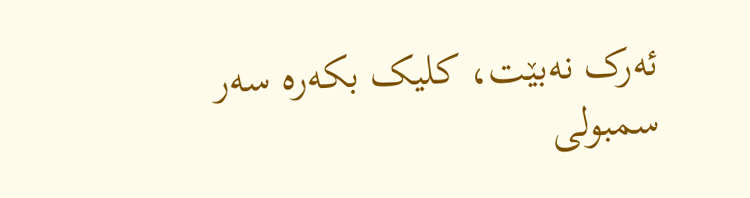ئەرک نەبێت، کلیک بکەرە سەر سمبولی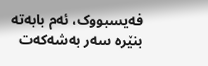فەیسبووک، ئەم بابەتە بنێرە سەر بەشەکەت